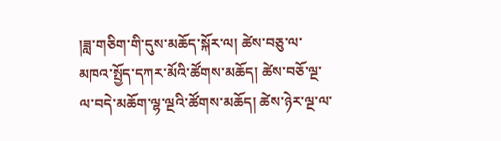།ཟླ་གཅིག་གི་དུས་མཆོད་སྐོར་ལ། ཚེས་བཅུ་ལ་མཁའ་སྤྱོད་དཀར་མོའི་ཚོགས་མཆོད། ཚེས་བཅོ་ལྔ་ལ་བདེ་མཆོག་ལྷ་ལྔའི་ཚོགས་མཆོད། ཚེས་ཉེར་ལྔ་ལ་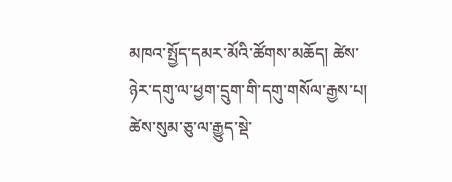མཁའ་སྤྱོད་དམར་མོའི་ཚོགས་མཆོད། ཚེས་ཉེར་དགུ་ལ་ཕྱག་དྲུག་གི་དགུ་གསོལ་རྒྱས་པ། ཚེས་སུམ་ཅུ་ལ་རྒྱུད་སྡེ་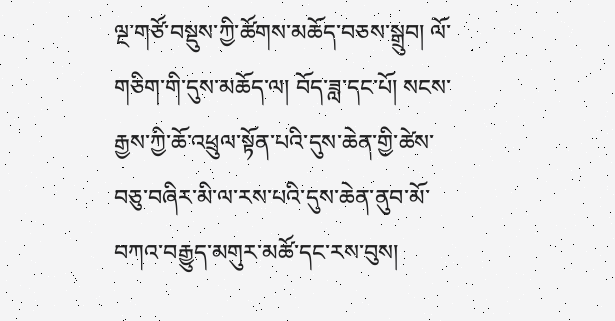ལྔ་གཙོ་བསྡུས་ཀྱི་ཚོགས་མཆོད་བཅས་སྒྲུབ། ལོ་གཅིག་གི་དུས་མཆོད་ལ། བོད་ཟླ་དང་པོ། སངས་རྒྱས་ཀྱི་ཆོ་འཕྲུལ་སྟོན་པའི་དུས་ཆེན་གྱི་ཚེས་བཅུ་བཞིར་མི་ལ་རས་པའི་དུས་ཆེན་ནུབ་མོ་བཀའ་བརྒྱུད་མགུར་མཚོ་དང་རས་བུས།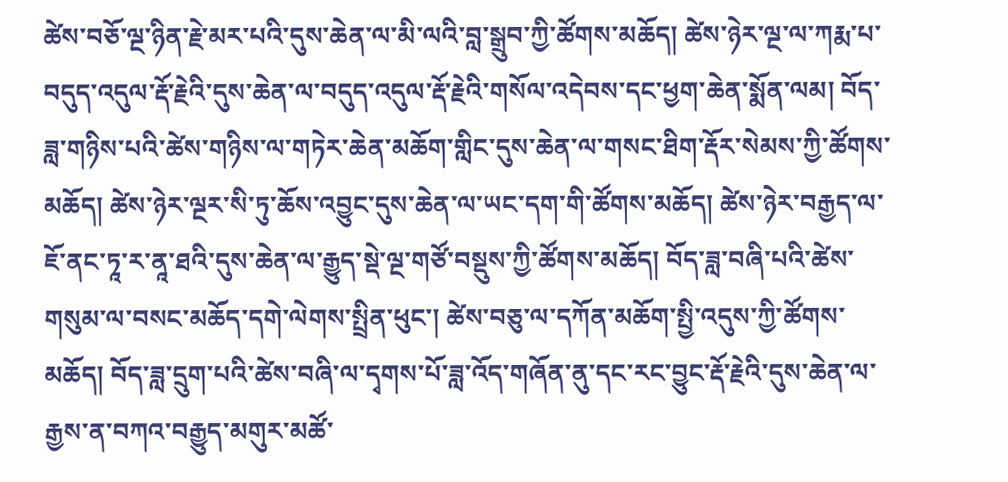ཚེས་བཅོ་ལྔ་ཉིན་རྗེ་མར་པའི་དུས་ཆེན་ལ་མི་ལའི་བླ་སྒྲུབ་ཀྱི་ཚོགས་མཆོད། ཚེས་ཉེར་ལྔ་ལ་ཀརྨ་པ་བདུད་འདུལ་རྡོ་རྗེའི་དུས་ཆེན་ལ་བདུད་འདུལ་རྡོ་རྗེའི་གསོལ་འདེབས་དང་ཕྱག་ཆེན་སྨོན་ལམ། བོད་ཟླ་གཉིས་པའི་ཚེས་གཉིས་ལ་གཏེར་ཆེན་མཆོག་གླིང་དུས་ཆེན་ལ་གསང་ཐིག་རྡོར་སེམས་ཀྱི་ཚོགས་མཆོད། ཚེས་ཉེར་ལྔར་སི་ཏུ་ཆོས་འབྱུང་དུས་ཆེན་ལ་ཡང་དག་གི་ཚོགས་མཆོད། ཚེས་ཉེར་བརྒྱད་ལ་ཇོ་ནང་ཏཱ་ར་ནཱ་ཐའི་དུས་ཆེན་ལ་རྒྱུད་སྡེ་ལྔ་གཙོ་བསྡུས་ཀྱི་ཚོགས་མཆོད། བོད་ཟླ་བཞི་པའི་ཚེས་གསུམ་ལ་བསང་མཆོད་དགེ་ལེགས་སྤྲིན་ཕུང་། ཚེས་བཅུ་ལ་དཀོན་མཆོག་སྤྱི་འདུས་ཀྱི་ཚོགས་མཆོད། བོད་ཟླ་དྲུག་པའི་ཚེས་བཞི་ལ་དྭགས་པོ་ཟླ་འོད་གཞོན་ནུ་དང་རང་བྱུང་རྡོ་རྗེའི་དུས་ཆེན་ལ་རྒྱས་ན་བཀའ་བརྒྱུད་མགུར་མཚོ་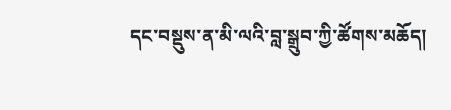དང་བསྡུས་ན་མི་ལའི་བླ་སྒྲུབ་ཀྱི་ཚོགས་མཆོད།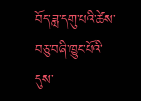བོད་ཟླ་དགུ་པའི་ཚེས་བཅུ་བཞི་ཁྱུང་པོའི་དུས་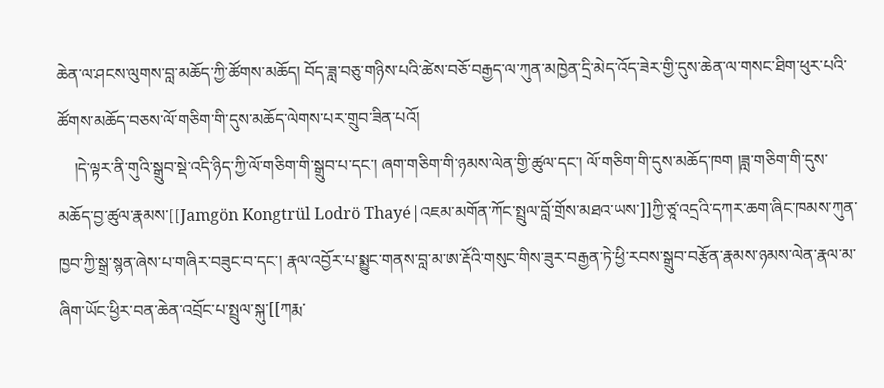ཆེན་ལ་ཤངས་ལུགས་བླ་མཆོད་ཀྱི་ཚོགས་མཆོད། བོད་ཟླ་བཅུ་གཉིས་པའི་ཚེས་བཅོ་བརྒྱད་ལ་ཀུན་མཁྱེན་དྲི་མེད་འོད་ཟེར་གྱི་དུས་ཆེན་ལ་གསང་ཐིག་ཕུར་པའི་ཚོགས་མཆོད་བཅས་ལོ་གཅིག་གི་དུས་མཆོད་ལེགས་པར་གྲུབ་ཟིན་པའོ།
    །དེ་ལྟར་ནི་གུའི་སྒྲུབ་སྡེ་འདི་ཉིད་ཀྱི་ལོ་གཅིག་གི་སྒྲུབ་པ་དང་། ཞག་གཅིག་གི་ཉམས་ལེན་གྱི་ཚུལ་དང་། ལོ་གཅིག་གི་དུས་མཆོད་ཁག །ཟླ་གཅིག་གི་དུས་མཆོད་བྱ་ཚུལ་རྣམས་[[Jamgön Kongtrül Lodrö Thayé|འཇམ་མགོན་ཀོང་སྤྲུལ་བློ་གྲོས་མཐའ་ཡས་]]ཀྱི་ཙཱ་འདྲའི་དཀར་ཆག་ཞིང་ཁམས་ཀུན་ཁྱབ་ཀྱི་སྒྲ་སྙན་ཞེས་པ་གཞིར་བཟུང་བ་དང་། རྣལ་འབྱོར་པ་སྨྱུང་གནས་བླ་མ་ཨ་རྡོའི་གསུང་གིས་ཟུར་བརྒྱན་ཏེ་ཕྱི་རབས་སྒྲུབ་བརྩོན་རྣམས་ཉམས་ལེན་རྣལ་མ་ཞིག་ཡོང་ཕྱིར་བན་ཆེན་འབྲོང་པ་སྤྲུལ་སྐུ་[[ཀརྨ་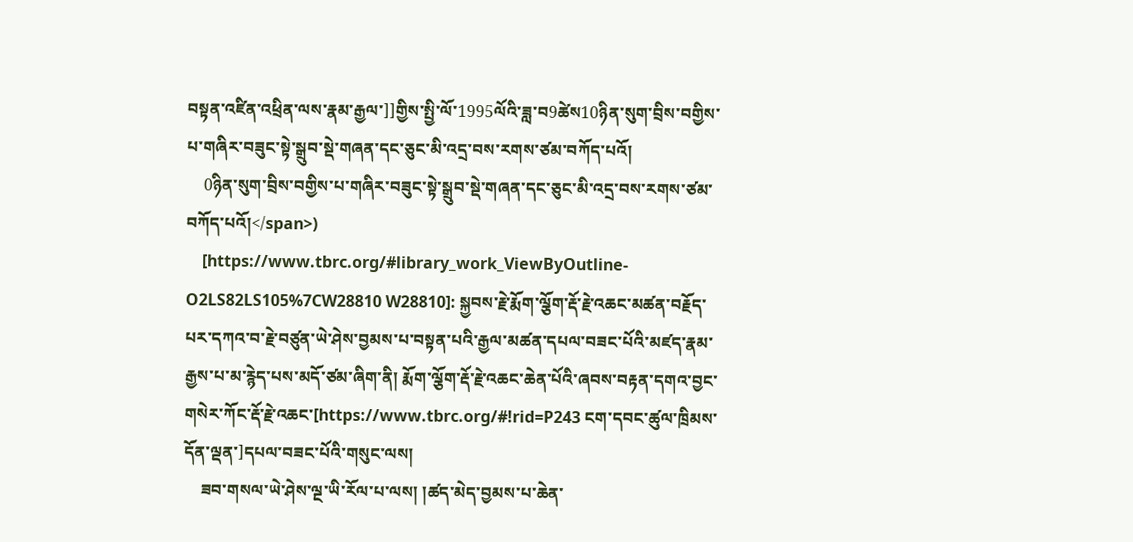བསྟན་འཛིན་འཕྲིན་ལས་རྣམ་རྒྱལ་]]གྱིས་སྤྱི་ལོ་1995ལོའི་ཟླ་བ9ཚེས10ཉིན་སུག་བྲིས་བགྱིས་པ་གཞིར་བཟུང་སྟེ་སྒྲུབ་སྡེ་གཞན་དང་ཅུང་མི་འདྲ་བས་རགས་ཙམ་བཀོད་པའོ།
    0ཉིན་སུག་བྲིས་བགྱིས་པ་གཞིར་བཟུང་སྟེ་སྒྲུབ་སྡེ་གཞན་དང་ཅུང་མི་འདྲ་བས་རགས་ཙམ་བཀོད་པའོ།</span>)
    [https://www.tbrc.org/#library_work_ViewByOutline-O2LS82LS105%7CW28810 W28810]: སྐྱབས་རྗེ་རྨོག་ལྕོག་རྡོ་རྗེ་འཆང་མཚན་བརྗོད་པར་དཀའ་བ་རྗེ་བཙུན་ཡེ་ཤེས་བྱམས་པ་བསྟན་པའི་རྒྱལ་མཚན་དཔལ་བཟང་པོའི་མཛད་རྣམ་རྒྱས་པ་མ་རྙེད་པས་མདོ་ཙམ་ཞིག་ནི། རྨོག་ལྕོག་རྡོ་རྗེ་འཆང་ཆེན་པོའི་ཞབས་བརྟན་དགའ་བྱང་གསེར་ཀོང་རྡོ་རྗེ་འཆང་[https://www.tbrc.org/#!rid=P243 ངག་དབང་ཚུལ་ཁྲིམས་དོན་ལྡན་]དཔལ་བཟང་པོའི་གསུང་ལས།
    ཟབ་གསལ་ཡེ་ཤེས་ལྔ་ཡི་རོལ་པ་ལས། །ཚད་མེད་བྱམས་པ་ཆེན་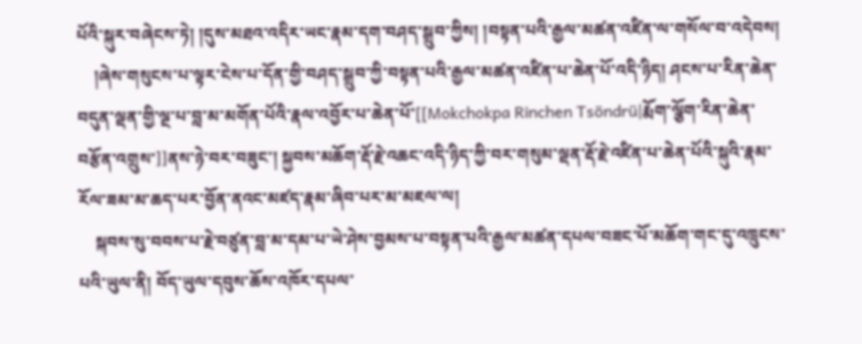པོའི་སྐུར་བཞེངས་ཏེ། །དུས་མཐའ་འདིར་ཡང་རྣམ་དག་བཤད་སྒྲུབ་ཀྱིས། །བསྟན་པའི་རྒྱལ་མཚན་འཛིན་ལ་གསོལ་བ་འདེབས།
    །ཞེས་གསུངས་པ་ལྟར་ངེས་པ་དོན་གྱི་བཤད་སྒྲུབ་ཀྱི་བསྟན་པའི་རྒྱལ་མཚན་འཛིན་པ་ཆེན་པོ་འདི་ཉིད། ཤངས་པ་རིན་ཆེན་བདུན་ལྡན་གྱི་ལྔ་པ་བླ་མ་མགོན་པོའི་རྣལ་འབྱོར་པ་ཆེན་པོ་[[Mokchokpa Rinchen Tsöndrü|རྨོག་ལྕོག་རིན་ཆེན་བརྩོན་འགྲུས་]]ནས་ཉེ་བར་བཟུང་། སྐྱབས་མཆོག་རྡོ་རྗེ་འཆང་འདི་ཉིད་ཀྱི་བར་གསུམ་ལྡན་རྡོ་རྗེ་འཛིན་པ་ཆེན་པོའི་སྐུའི་རྣམ་རོལ་ཟམ་མ་ཆད་པར་བྱོན་ནའང་མཛད་རྣམ་ཞིབ་པར་མ་མཇལ་ལ།
    སྐབས་སུ་བབས་པ་རྗེ་བཙུན་བླ་མ་དམ་པ་ཡེ་ཤེས་བྱམས་པ་བསྟན་པའི་རྒྱལ་མཚན་དཔལ་བཟང་པོ་མཆོག་གང་དུ་འཁྲུངས་པའི་ཡུལ་ནི། བོད་ཡུལ་དབུས་ཆོས་འཁོར་དཔལ་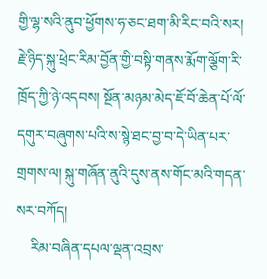གྱི་ལྷ་སའི་ནུབ་ཕྱོགས་ཧ་ཅང་ཐག་མི་རིང་བའི་སར། རྗེ་ཉིད་སྐུ་ཕྲེང་རིམ་བྱོན་གྱི་བསྟི་གནས་རྨོག་ལྕོག་རི་ཁྲོད་ཀྱི་ཉེ་འདབས། སྔོན་མཉམ་མེད་ཇོ་བོ་ཆེན་པོ་ལོ་དགུར་བཞུགས་པའི་ས་སྙེ་ཐང་བྱ་བ་དེ་ཡིན་པར་གྲགས་ལ། སྐུ་གཞོན་ནུའི་དུས་ནས་གོང་མའི་གདན་སར་བཀོད།
    རིམ་བཞིན་དཔལ་ལྡན་འབྲས་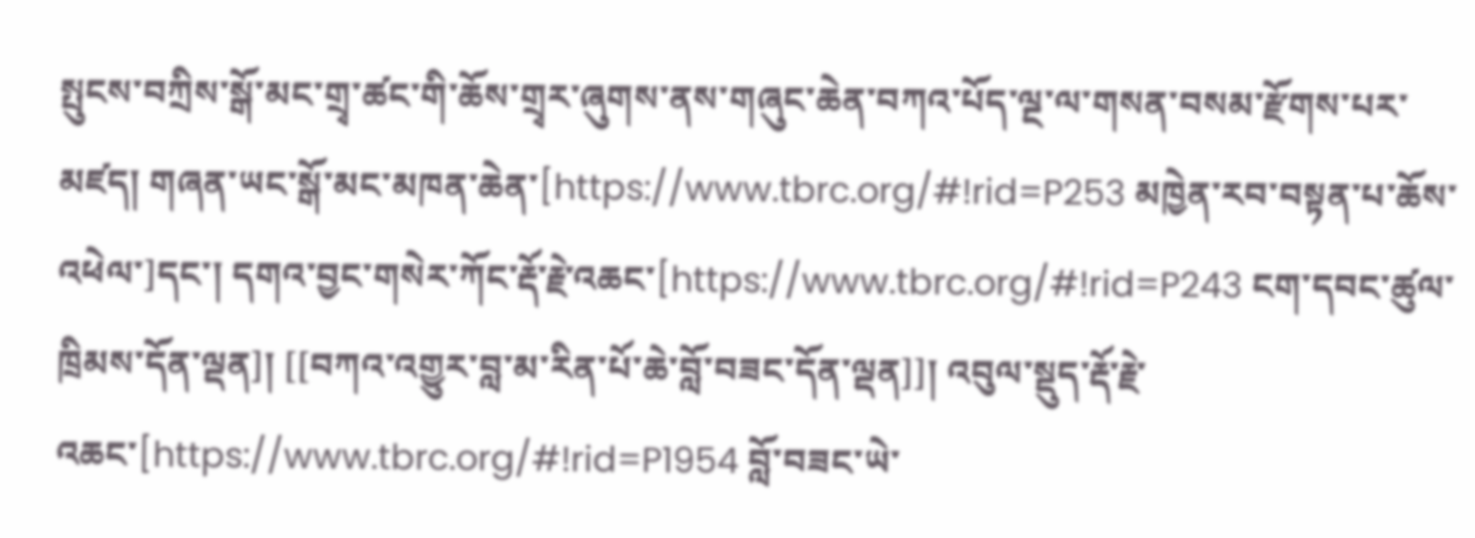སྤུངས་བཀྲིས་སྒོ་མང་གྲྭ་ཚང་གི་ཆོས་གྲྭར་ཞུགས་ནས་གཞུང་ཆེན་བཀའ་པོད་ལྔ་ལ་གསན་བསམ་རྫོགས་པར་མཛད། གཞན་ཡང་སྒོ་མང་མཁན་ཆེན་[https://www.tbrc.org/#!rid=P253 མཁྱེན་རབ་བསྟན་པ་ཆོས་འཕེལ་]དང་། དགའ་བྱང་གསེར་ཀོང་རྡོ་རྗེ་འཆང་[https://www.tbrc.org/#!rid=P243 ངག་དབང་ཚུལ་ཁྲིམས་དོན་ལྡན]། [[བཀའ་འགྱུར་བླ་མ་རིན་པོ་ཆེ་བློ་བཟང་དོན་ལྡན]]། འབུལ་སྡུད་རྡོ་རྗེ་འཆང་[https://www.tbrc.org/#!rid=P1954 བློ་བཟང་ཡེ་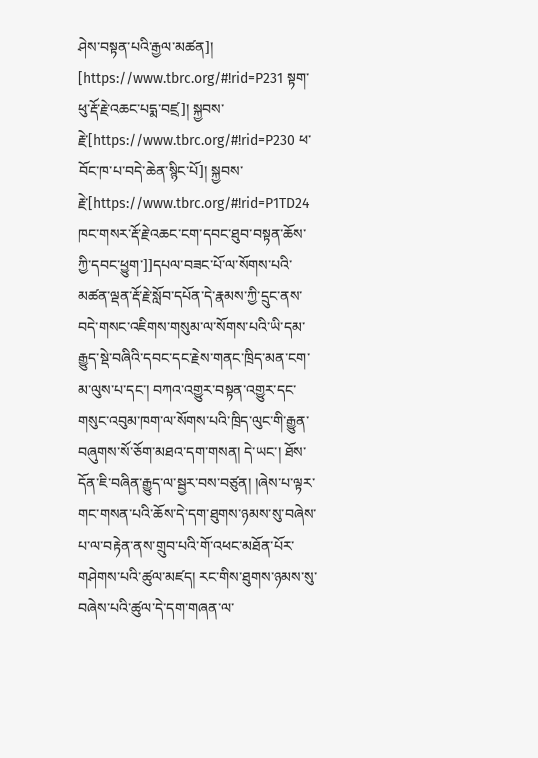ཤེས་བསྟན་པའི་རྒྱལ་མཚན]། [https://www.tbrc.org/#!rid=P231 སྟག་ཕུ་རྡོ་རྗེ་འཆང་པདྨ་བཛྲ]། སྐྱབས་རྗེ་[https://www.tbrc.org/#!rid=P230 ཕ་བོང་ཁ་པ་བདེ་ཆེན་སྙིང་པོ]། སྐྱབས་རྗེ་[https://www.tbrc.org/#!rid=P1TD24 ཁང་གསར་རྡོ་རྗེ་འཆང་ངག་དབང་ཐུབ་བསྟན་ཆོས་ཀྱི་དབང་ཕྱུག་]]དཔལ་བཟང་པོ་ལ་སོགས་པའི་མཚན་ལྡན་རྡོ་རྗེ་སློབ་དཔོན་དེ་རྣམས་ཀྱི་དྲུང་ནས་བདེ་གསང་འཇིགས་གསུམ་ལ་སོགས་པའི་ཡི་དམ་རྒྱུད་སྡེ་བཞིའི་དབང་དང་རྗེས་གནང་ཁྲིད་མན་ངག་མ་ལུས་པ་དང་། བཀའ་འགྱུར་བསྟན་འགྱུར་དང་གསུང་འབུམ་ཁག་ལ་སོགས་པའི་ཁྲིད་ལུང་གི་རྒྱུན་བཞུགས་སོ་ཅོག་མཐའ་དག་གསན། དེ་ཡང་། ཐོས་དོན་ཇི་བཞིན་རྒྱུད་ལ་སྦྱར་བས་བཙུན། །ཞེས་པ་ལྟར་གང་གསན་པའི་ཆོས་དེ་དག་ཐུགས་ཉམས་སུ་བཞེས་པ་ལ་བརྟེན་ནས་གྲུབ་པའི་གོ་འཕང་མཐོན་པོར་གཤེགས་པའི་ཚུལ་མཛད། རང་གིས་ཐུགས་ཉམས་སུ་བཞེས་པའི་ཚུལ་དེ་དག་གཞན་ལ་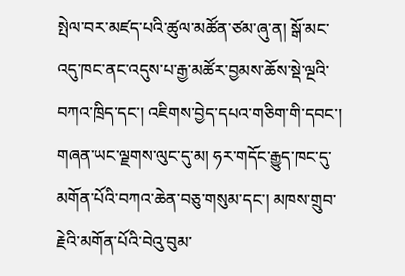སྤེལ་བར་མཛད་པའི་ཚུལ་མཚོན་ཙམ་ཞུ་ན། སྒོ་མང་འདུ་ཁང་ནང་འདུས་པ་རྒྱ་མཚོར་བྱམས་ཆོས་སྡེ་ལྔའི་བཀའ་ཁྲིད་དང་། འཇིགས་བྱེད་དཔའ་གཅིག་གི་དབང་། གཞན་ཡང་ལྗགས་ལུང་དུ་མ། ཧར་གདོང་རྒྱུད་ཁང་དུ་མགོན་པོའི་བཀའ་ཆེན་བཅུ་གསུམ་དང་། མཁས་གྲུབ་རྗེའི་མགོན་པོའི་བེའུ་བུམ་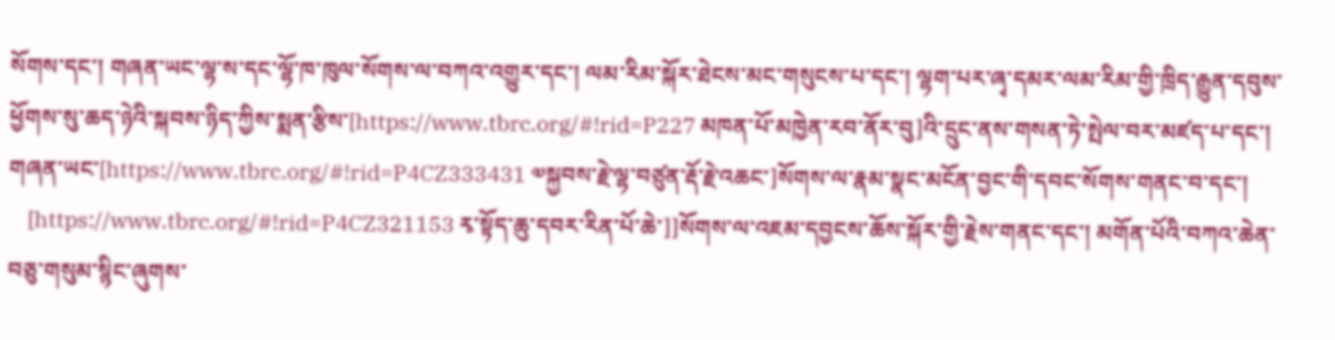སོགས་དང་། གཞན་ཡང་ལྷ་ས་དང་ལྷོ་ཁ་ཁུལ་སོགས་ལ་བཀའ་འགྱུར་དང་། ལམ་རིམ་སྐོར་ཐེངས་མང་གསུངས་པ་དང་། ལྷག་པར་ཞྭ་དམར་ལམ་རིམ་གྱི་ཁྲིད་རྒྱུན་དབུས་ཕྱོགས་སུ་ཆད་ཉེའི་སྐབས་ཉིད་ཀྱིས་སྨན་རྩིས་[https://www.tbrc.org/#!rid=P227 མཁན་པོ་མཁྱེན་རབ་ནོར་བུ]འི་དྲུང་ནས་གསན་ཏེ་སྤེལ་བར་མཛད་པ་དང་། གཞན་ཡང་[https://www.tbrc.org/#!rid=P4CZ333431 ༧སྐྱབས་རྗེ་ལྷ་བཙུན་རྡོ་རྗེ་འཆང་]སོགས་ལ་རྣམ་སྣང་མངོན་བྱང་གི་དབང་སོགས་གནང་བ་དང་།
    [https://www.tbrc.org/#!rid=P4CZ321153 རྭ་སྟོད་ཆུ་དབར་རིན་པོ་ཆེ་]]སོགས་ལ་འཇམ་དབྱངས་ཆོས་སྐོར་གྱི་རྗེས་གནང་དང་། མགོན་པོའི་བཀའ་ཆེན་བཅུ་གསུམ་སྙིང་ཞུགས་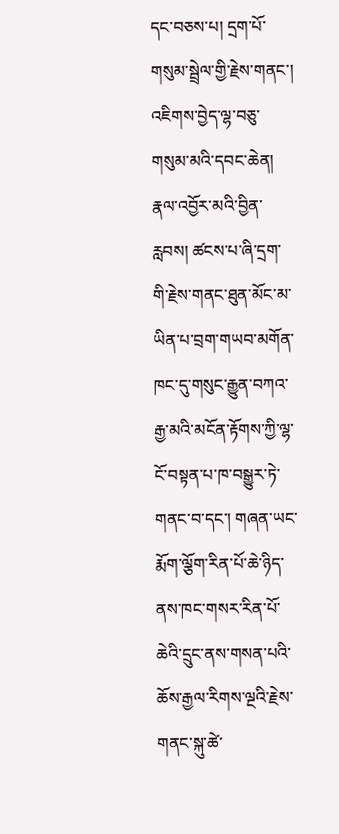དང་བཅས་པ། དྲག་པོ་གསུམ་སྦྲེལ་གྱི་རྗེས་གནང་། འཇིགས་བྱེད་ལྷ་བཅུ་གསུམ་མའི་དབང་ཆེན། རྣལ་འབྱོར་མའི་བྱིན་རླབས། ཚངས་པ་ཞི་དྲག་གི་རྗེས་གནང་ཐུན་མོང་མ་ཡིན་པ་བྲག་གཡབ་མགོན་ཁང་དུ་གསུང་རྒྱུན་བཀའ་རྒྱ་མའི་མངོན་རྟོགས་ཀྱི་ལྷ་ངོ་བསྟན་པ་ཁ་བསྒྱུར་ཏེ་གནང་བ་དང་། གཞན་ཡང་རྨོག་ལྕོག་རིན་པོ་ཆེ་ཉིད་ནས་ཁང་གསར་རིན་པོ་ཆེའི་དྲུང་ནས་གསན་པའི་ཆོས་རྒྱལ་རིགས་ལྔའི་རྗེས་གནང་སྐུ་ཚེ་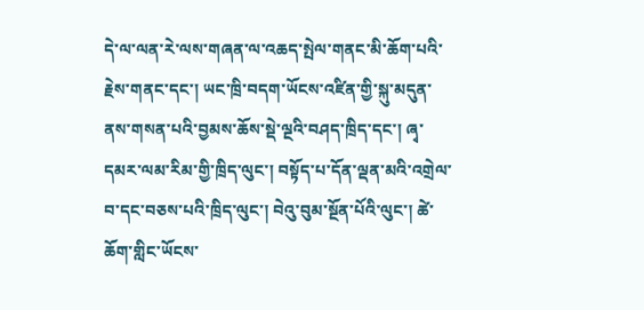དེ་ལ་ལན་རེ་ལས་གཞན་ལ་འཆད་སྤེལ་གནང་མི་ཆོག་པའི་རྗེས་གནང་དང་། ཡང་ཁྲི་བདག་ཡོངས་འཛིན་གྱི་སྐུ་མདུན་ནས་གསན་པའི་བྱམས་ཆོས་སྡེ་ལྔའི་བཤད་ཁྲིད་དང་། ཞྭ་དམར་ལམ་རིམ་གྱི་ཁྲིད་ལུང་། བསྟོད་པ་དོན་ལྡན་མའི་འགྲེལ་བ་དང་བཅས་པའི་ཁྲིད་ལུང་། བེའུ་བུམ་སྔོན་པོའི་ལུང་། ཚེ་ཆོག་གླིང་ཡོངས་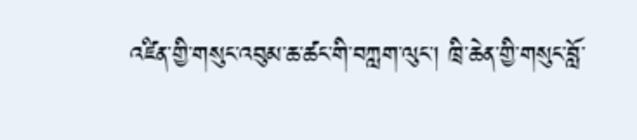འཛིན་གྱི་གསུང་འབུམ་ཆ་ཚང་གི་བཀླག་ལུང་། ཁྲི་ཆེན་གྱི་གསུང་བློ་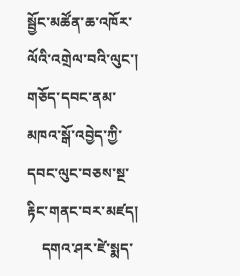སྦྱོང་མཚོན་ཆ་འཁོར་ལོའི་འགྲེལ་བའི་ལུང་། གཅོད་དབང་ནམ་མཁའ་སྒོ་འབྱེད་ཀྱི་དབང་ལུང་བཅས་སྔ་རྟིང་གནང་བར་མཛད།
    དགའ་ཤར་ཛེ་སྨད་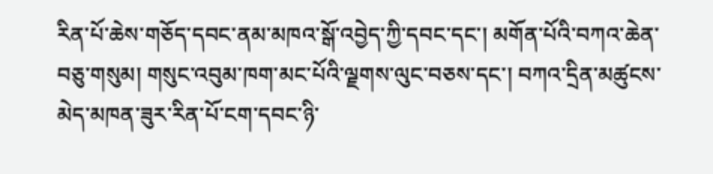རིན་པོ་ཆེས་གཅོད་དབང་ནམ་མཁའ་སྒོ་འབྱེད་ཀྱི་དབང་དང་། མགོན་པོའི་བཀའ་ཆེན་བཅུ་གསུམ། གསུང་འབུམ་ཁག་མང་པོའི་ལྗགས་ལུང་བཅས་དང་། བཀའ་དྲིན་མཚུངས་མེད་མཁན་ཟུར་རིན་པོ་ངག་དབང་ཉི་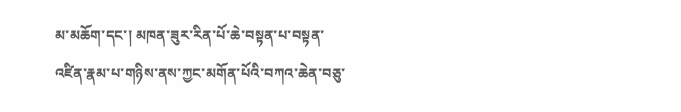མ་མཆོག་དང་། མཁན་ཟུར་རིན་པོ་ཆེ་བསྟན་པ་བསྟན་འཛིན་རྣམ་པ་གཉིས་ནས་ཀྱང་མགོན་པོའི་བཀའ་ཆེན་བཅུ་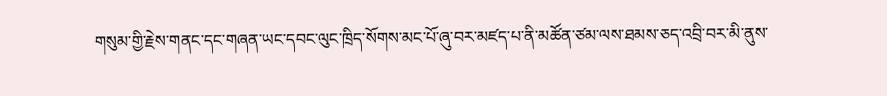གསུམ་གྱི་རྗེས་གནང་དང་གཞན་ཡང་དབང་ལུང་ཁྲིད་སོགས་མང་པོ་ཞུ་བར་མཛད་པ་ནི་མཚོན་ཙམ་ལས་ཐམས་ཅད་འབྲི་བར་མི་ནུས་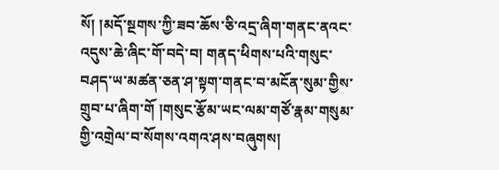སོ། །མདོ་སྔགས་ཀྱི་ཟབ་ཆོས་ཅི་འདྲ་ཞིག་གནང་ནའང་འདུས་ཆེ་ཞིང་གོ་བདེ་བ། གནད་ཕིགས་པའི་གསུང་བཤད་ཡ་མཚན་ཅན་ཤ་སྟག་གནང་བ་མངོན་སུམ་གྱིས་གྲུབ་པ་ཞིག་གོ །གསུང་རྩོམ་ཡང་ལམ་གཙོ་རྣམ་གསུམ་གྱི་འགྲེལ་བ་སོགས་འགའ་ཤས་བཞུགས།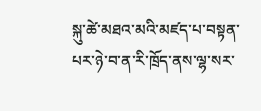སྐུ་ཚེ་མཐའ་མའི་མཛད་པ་བསྟན་པར་ཉེ་བ་ན་རི་ཁྲོད་ནས་ལྷ་སར་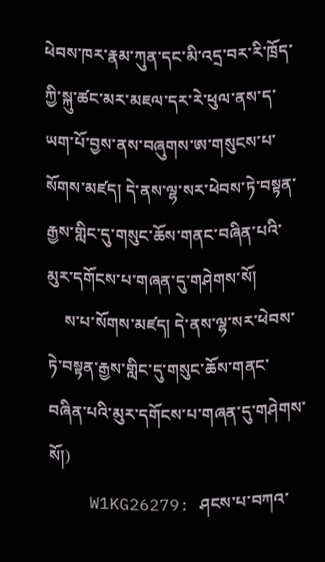ཕེབས་ཁར་རྣམ་ཀུན་དང་མི་འདྲ་བར་རི་ཁྲོད་ཀྱི་སྐུ་ཚང་མར་མཇལ་དར་རེ་ཕུལ་ནས་ད་ཡག་པོ་བྱས་ནས་བཞུགས་ཨ་གསུངས་པ་སོགས་མཛད། དེ་ནས་ལྷ་སར་ཕེབས་ཏེ་བསྟན་རྒྱས་གླིང་དུ་གསུང་ཆོས་གནང་བཞིན་པའི་མུར་དགོངས་པ་གཞན་དུ་གཤེགས་སོ།
    ས་པ་སོགས་མཛད། དེ་ནས་ལྷ་སར་ཕེབས་ཏེ་བསྟན་རྒྱས་གླིང་དུ་གསུང་ཆོས་གནང་བཞིན་པའི་མུར་དགོངས་པ་གཞན་དུ་གཤེགས་སོ།)
    W1KG26279: ཤངས་པ་བཀའ་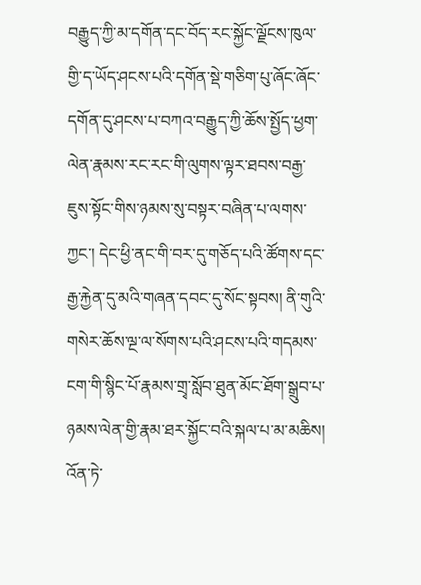བརྒྱུད་ཀྱི་མ་དགོན་དང་བོད་རང་སྐྱོང་ལྗོངས་ཁུལ་གྱི་ད་ཡོད་ཤངས་པའི་དགོན་སྡེ་གཅིག་པུ་ཞོང་ཞོང་དགོན་དུ་ཤངས་པ་བཀའ་བརྒྱུད་ཀྱི་ཆོས་སྤྱོད་ཕྱག་ལེན་རྣམས་རང་རང་གི་ལུགས་ལྟར་ཐབས་བརྒྱ་ཇུས་སྟོང་གིས་ཉམས་སུ་བསྟར་བཞིན་པ་ལགས་ཀྱང་། དེང་ཕྱི་ནང་གི་བར་དུ་གཅོད་པའི་ཚོགས་དང་རྒྱ་རྐྱེན་དུ་མའི་གཞན་དབང་དུ་སོང་སྟབས། ནི་གུའི་གསེར་ཆོས་ལྔ་ལ་སོགས་པའི་ཤངས་པའི་གདམས་ངག་གི་སྙིང་པོ་རྣམས་གྲྭ་སློབ་ཐུན་མོང་ཐོག་སྒྲུབ་པ་ཉམས་ལེན་གྱི་རྣམ་ཐར་སྐྱོང་བའི་སྐལ་པ་མ་མཆིས། འོན་ཏེ་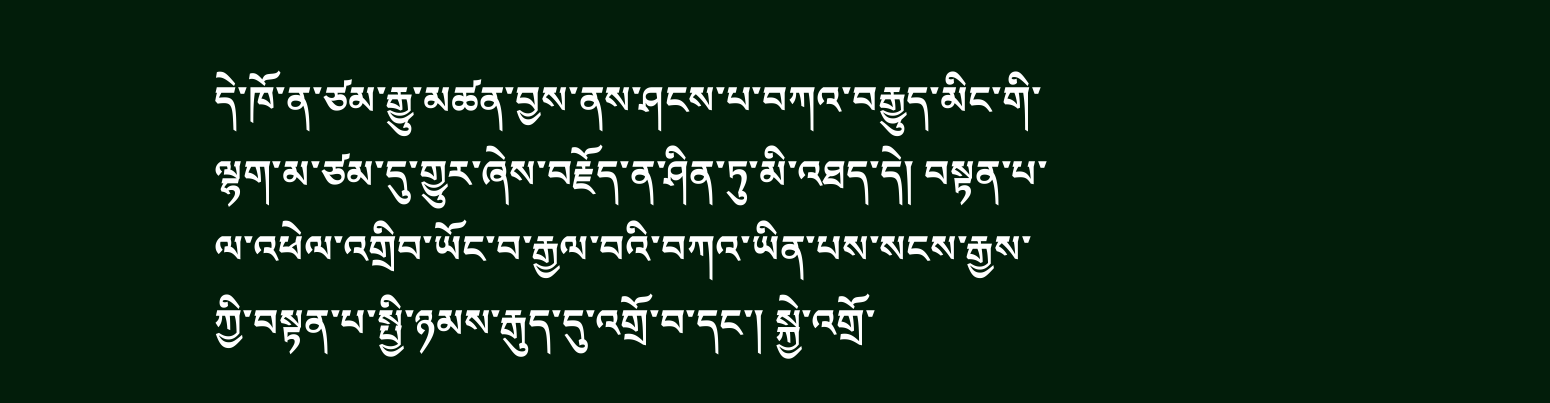དེ་ཁོ་ན་ཙམ་རྒྱུ་མཚན་བྱས་ནས་ཤངས་པ་བཀའ་བརྒྱུད་མིང་གི་ལྷག་མ་ཙམ་དུ་གྱུར་ཞེས་བརྗོད་ན་ཤིན་ཏུ་མི་འཐད་དེ། བསྟན་པ་ལ་འཕེལ་འགྲིབ་ཡོང་བ་རྒྱལ་བའི་བཀའ་ཡིན་པས་སངས་རྒྱས་ཀྱི་བསྟན་པ་སྤྱི་ཉམས་རྒུད་དུ་འགྲོ་བ་དང་། སྐྱེ་འགྲོ་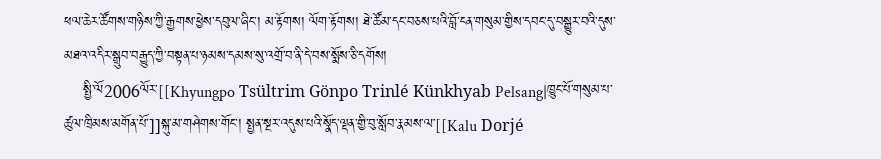ཕལ་ཆེར་ཚོགས་གཉིས་ཀྱི་རྒྱགས་ཕྱེས་དབུལ་ཞིང་། མ་རྟོགས། ལོག་རྟོགས། ཐེ་ཚོམ་དང་བཅས་པའི་བློ་ངན་གསུམ་གྱིས་དབང་དུ་བསྒྱུར་བའི་དུས་མཐའ་འདིར་སྒྲུབ་བརྒྱུད་ཀྱི་བསྟན་པ་ཉམས་དམས་སུ་འགྲོ་བ་ནི་དེ་བས་སྨོས་ཅི་དགོས།
    སྤྱི་ལོ2006ལོར་[[Khyungpo Tsültrim Gönpo Trinlé Künkhyab Pelsang|ཁྱུང་པོ་གསུམ་པ་ཚུལ་ཁྲིམས་མགོན་པོ་]]སྐུ་མ་གཤེགས་གོང་། སྤྱན་སྔར་འདུས་པའི་སྣོད་ལྡན་གྱི་བུ་སློབ་རྣམས་ལ་[[Kalu Dorjé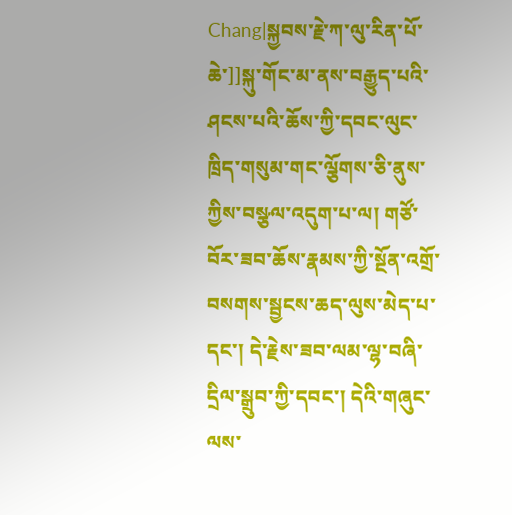Chang|སྐྱབས་རྗེ་ཀ་ལུ་རིན་པོ་ཆེ་]]སྐུ་གོང་མ་ནས་བརྒྱུད་པའི་ཤངས་པའི་ཆོས་ཀྱི་དབང་ལུང་ཁྲིད་གསུམ་གང་ལྕོགས་ཅི་ནུས་ཀྱིས་བསྩལ་འདུག་པ་ལ། གཙོ་བོར་ཟབ་ཆོས་རྣམས་ཀྱི་སྔོན་འགྲོ་བསགས་སྦྱངས་ཆད་ལུས་མེད་པ་དང་། དེ་རྗེས་ཟབ་ལམ་ལྷ་བཞི་དྲིལ་སྒྲུབ་ཀྱི་དབང་། དེའི་གཞུང་ལས་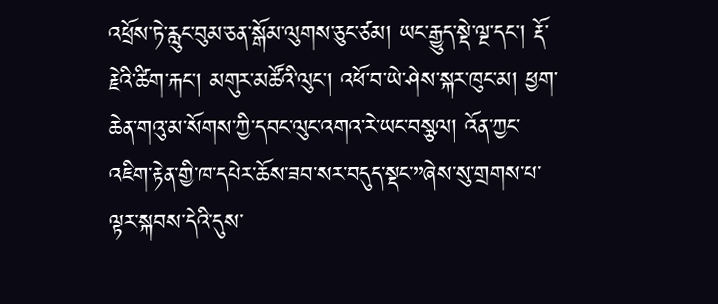འཕྲོས་ཏེ་རླུང་བུམ་ཅན་སྒོམ་ལུགས་ཅུང་ཙམ། ཡང་རྒྱུད་སྡེ་ལྔ་དང་། རྡོ་རྗེའི་ཚིག་རྐང་། མགུར་མཚོའི་ལུང་། འཕོ་བ་ཡེ་ཤེས་སྐར་ཁུང་མ། ཕྱག་ཆེན་གའུ་མ་སོགས་ཀྱི་དབང་ལུང་འགའ་རེ་ཡང་བསྩལ། འོན་ཀྱང་འཇིག་རྟེན་གྱི་ཁ་དཔེར་ཆོས་ཟབ་སར་བདུད་སྡང་”ཞེས་སུ་གྲགས་པ་ལྟར་སྐབས་དེའི་དུས་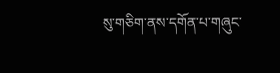སུ་གཅིག་ནས་དགོན་པ་གཞུང་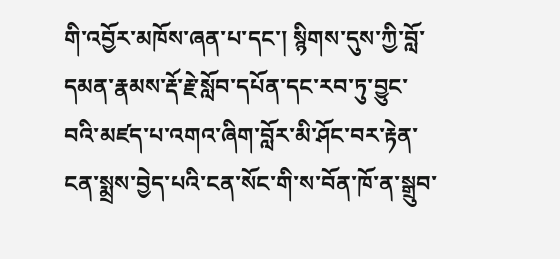གི་འབྱོར་མཁོས་ཞན་པ་དང་། སྙིགས་དུས་ཀྱི་བློ་དམན་རྣམས་རྡོ་རྗེ་སློབ་དཔོན་དང་རབ་ཏུ་བྱུང་བའི་མཛད་པ་འགའ་ཞིག་བློར་མི་ཤོང་བར་རྟེན་ངན་སྨྲས་བྱེད་པའི་ངན་སོང་གི་ས་བོན་ཁོ་ན་སྒྲུབ་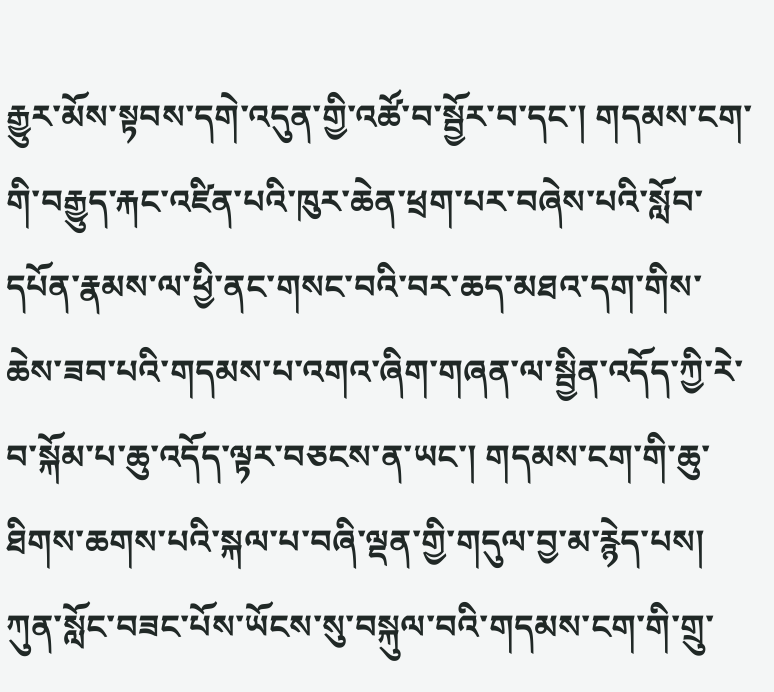རྒྱུར་མོས་སྟབས་དགེ་འདུན་གྱི་འཚོ་བ་སྦྱོར་བ་དང་། གདམས་ངག་གི་བརྒྱུད་རྐང་འཛིན་པའི་ཁུར་ཆེན་ཕྲག་པར་བཞེས་པའི་སློབ་དཔོན་རྣམས་ལ་ཕྱི་ནང་གསང་བའི་བར་ཆད་མཐའ་དག་གིས་ཆེས་ཟབ་པའི་གདམས་པ་འགའ་ཞིག་གཞན་ལ་སྦྱིན་འདོད་ཀྱི་རེ་བ་སྐོམ་པ་ཆུ་འདོད་ལྟར་བཅངས་ན་ཡང་། གདམས་ངག་གི་ཆུ་ཐིགས་ཆགས་པའི་སྐལ་པ་བཞི་ལྡན་གྱི་གདུལ་བྱ་མ་རྙེད་པས། ཀུན་སློང་བཟང་པོས་ཡོངས་སུ་བསྐུལ་བའི་གདམས་ངག་གི་གྲུ་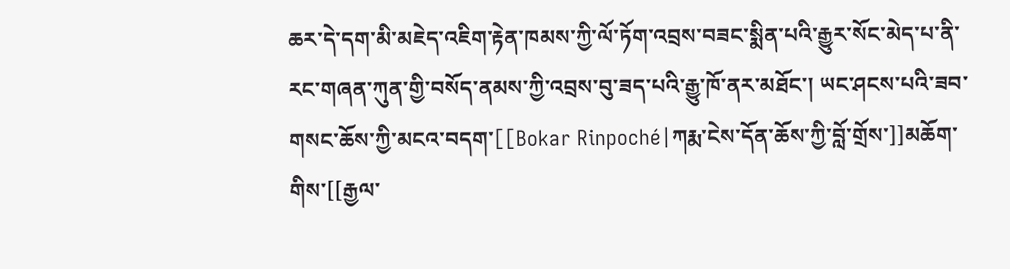ཆར་དེ་དག་མི་མཇེད་འཇིག་རྟེན་ཁམས་ཀྱི་ལོ་ཏོག་འབྲས་བཟང་སྨིན་པའི་རྒྱུར་སོང་མེད་པ་ནི་རང་གཞན་ཀུན་གྱི་བསོད་ནམས་ཀྱི་འབྲས་བུ་ཟད་པའི་རྒྱུ་ཁོ་ནར་མཐོང་། ཡང་ཤངས་པའི་ཟབ་གསང་ཆོས་ཀྱི་མངའ་བདག་[[Bokar Rinpoché|ཀརྨ་ངེས་དོན་ཆོས་ཀྱི་བློ་གྲོས་]]མཆོག་གིས་[[རྒྱལ་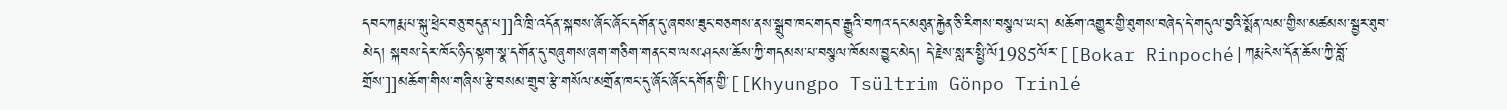དབང་ཀརྨ་པ་སྐུ་ཕྲེང་བཅུ་བདུན་པ]]འི་ཁྲི་འདོན་སྐབས་ཞོང་ཞོང་དགོན་དུ་ཞབས་ཟུང་བཅགས་ནས་སྒྲུབ་ཁང་གདབ་རྒྱུའི་བཀའ་དང་མཐུན་རྐྱེན་ཅི་རིགས་བསྩལ་ཡང་། མཆོག་འགྱུར་གྱི་ཐུགས་བཞེད་དེ་གདུལ་བྱའི་སྨོན་ལམ་གྱིས་མཚམས་སྦྱར་ཐུབ་མེད། སྐབས་དེར་ཁོང་ཉིད་སྟག་སྣ་དགོན་དུ་བཞུགས་ཞག་གཅིག་གནང་བ་ལས་ཤངས་ཆོས་ཀྱི་གདམས་པ་བསྩལ་ཁོམས་བྱུང་མེད། དེ་རྗེས་སླར་སྤྱི་ལོ1985ལོར་[[Bokar Rinpoché|ཀརྨ་ངེས་དོན་ཆོས་ཀྱི་བློ་གྲོས་]]མཆོག་གིས་གཞིས་རྩེ་བསམ་གྲུབ་རྩེ་གསོལ་མགྲོན་ཁང་དུ་ཞོང་ཞོང་དགོན་གྱི་[[Khyungpo Tsültrim Gönpo Trinlé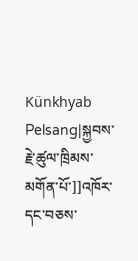Künkhyab Pelsang|སྐྱབས་རྗེ་ཚུལ་ཁྲིམས་མགོན་པོ་]]འཁོར་དང་བཅས་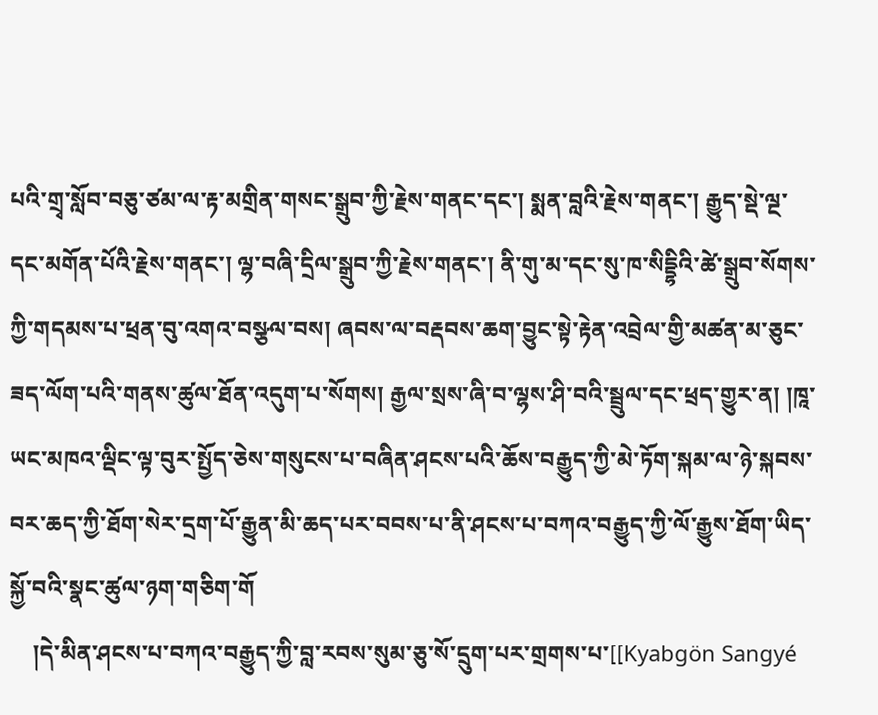པའི་གྲྭ་སློབ་བཅུ་ཙམ་ལ་རྟ་མགྲིན་གསང་སྒྲུབ་ཀྱི་རྗེས་གནང་དང་། སྨན་བླའི་རྗེས་གནང་། རྒྱུད་སྡེ་ལྔ་དང་མགོན་པོའི་རྗེས་གནང་། ལྷ་བཞི་དྲིལ་སྒྲུབ་ཀྱི་རྗེས་གནང་། ནི་གུ་མ་དང་སུ་ཁ་སིདྡྷིའི་ཚེ་སྒྲུབ་སོགས་ཀྱི་གདམས་པ་ཕྲན་བུ་འགའ་བསྩལ་བས། ཞབས་ལ་བརྡབས་ཆག་བྱུང་སྟེ་རྟེན་འབྲེལ་གྱི་མཚན་མ་ཅུང་ཟད་ལོག་པའི་གནས་ཚུལ་ཐོན་འདུག་པ་སོགས། རྒྱལ་སྲས་ཞི་བ་ལྷས་ཤི་བའི་སྦྲུལ་དང་ཕྲད་གྱུར་ན། །ཁཱ་ཡང་མཁའ་ལྡིང་ལྟ་བུར་སྤྱོད་ཅེས་གསུངས་པ་བཞིན་ཤངས་པའི་ཆོས་བརྒྱུད་ཀྱི་མེ་ཏོག་སྐམ་ལ་ཉེ་སྐབས་བར་ཆད་ཀྱི་ཐོག་སེར་དྲག་པོ་རྒྱུན་མི་ཆད་པར་བབས་པ་ནི་ཤངས་པ་བཀའ་བརྒྱུད་ཀྱི་ལོ་རྒྱུས་ཐོག་ཡིད་སྐྱོ་བའི་སྣང་ཚུལ་ཉག་གཅིག་གོ
    །དེ་མིན་ཤངས་པ་བཀའ་བརྒྱུད་ཀྱི་བླ་རབས་སུམ་ཅུ་སོ་དྲུག་པར་གྲགས་པ་[[Kyabgön Sangyé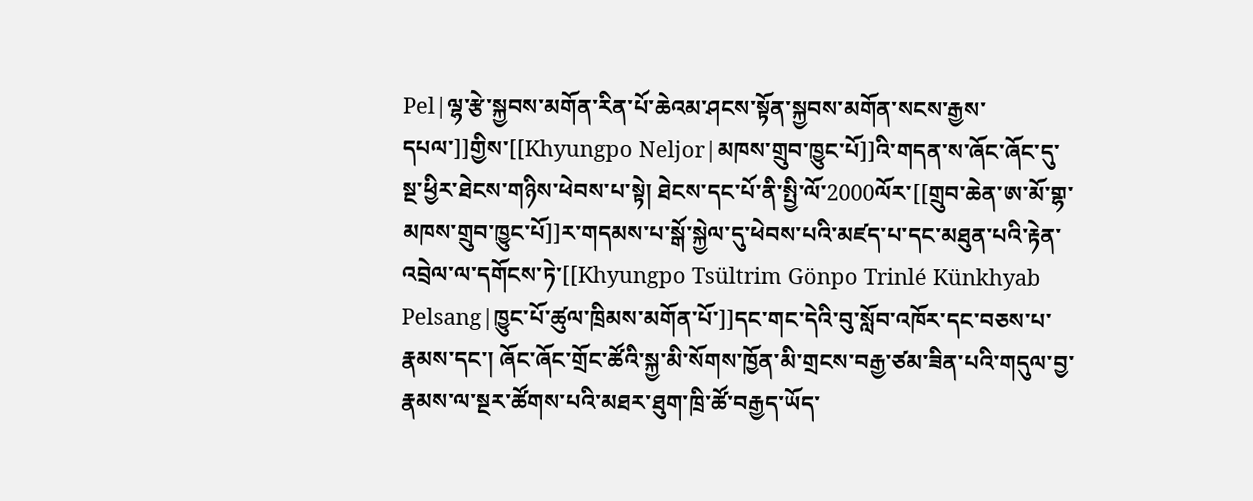Pel|ལྷ་རྩེ་སྐྱབས་མགོན་རིན་པོ་ཆེའམ་ཤངས་སྟོན་སྐྱབས་མགོན་སངས་རྒྱས་དཔལ་]]གྱིས་[[Khyungpo Neljor|མཁས་གྲུབ་ཁྱུང་པོ]]འི་གདན་ས་ཞོང་ཞོང་དུ་སྔ་ཕྱིར་ཐེངས་གཉིས་ཕེབས་པ་སྟེ། ཐེངས་དང་པོ་ནི་སྤྱི་ལོ་2000ལོར་[[གྲུབ་ཆེན་ཨ་མོ་གྷ་མཁས་གྲུབ་ཁྱུང་པོ]]ར་གདམས་པ་སྒོ་སྐྱེལ་དུ་ཕེབས་པའི་མཛད་པ་དང་མཐུན་པའི་རྟེན་འབྲེལ་ལ་དགོངས་ཏེ་[[Khyungpo Tsültrim Gönpo Trinlé Künkhyab Pelsang|ཁྱུང་པོ་ཚུལ་ཁྲིམས་མགོན་པོ་]]དང་གང་དེའི་བུ་སློབ་འཁོར་དང་བཅས་པ་རྣམས་དང་། ཞོང་ཞོང་གྲོང་ཚོའི་སྐྱ་མི་སོགས་ཁྱོན་མི་གྲངས་བརྒྱ་ཙམ་ཟིན་པའི་གདུལ་བྱ་རྣམས་ལ་སྔར་ཚོགས་པའི་མཐར་ཐུག་ཁྲི་ཚོ་བརྒྱད་ཡོད་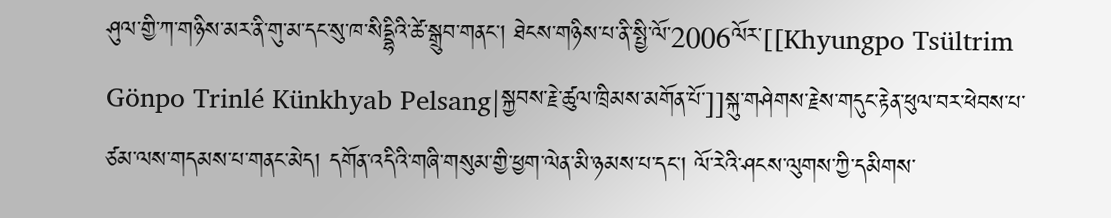ཤུལ་གྱི་ཀ་གཉིས་མར་ནི་གུ་མ་དང་སུ་ཁ་སིདྡྷིའི་ཚེ་སྒྲུབ་གནང་། ཐེངས་གཉིས་པ་ནི་སྤྱི་ལོ་2006ལོར་[[Khyungpo Tsültrim Gönpo Trinlé Künkhyab Pelsang|སྐྱབས་རྗེ་ཚུལ་ཁྲིམས་མགོན་པོ་]]སྐུ་གཤེགས་རྗེས་གདུང་རྟེན་ཕུལ་བར་ཕེབས་པ་ཙམ་ལས་གདམས་པ་གནང་མེད། དགོན་འདིའི་གཞི་གསུམ་གྱི་ཕྱག་ལེན་མི་ཉམས་པ་དང་། ལོ་རེའི་ཤངས་ལུགས་ཀྱི་དམིགས་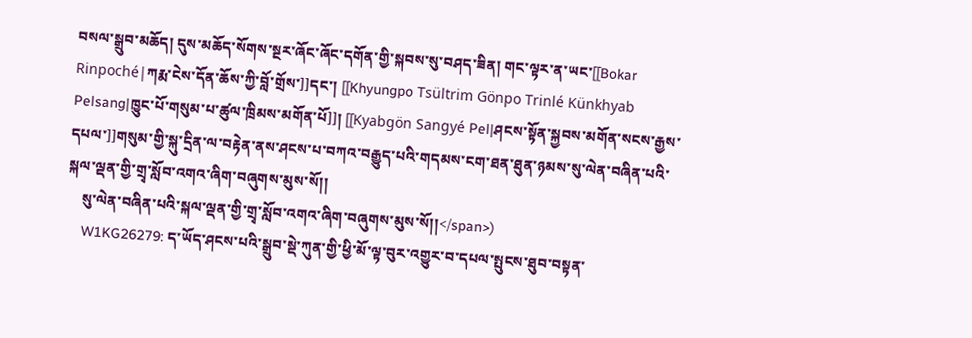བསལ་སྒྲུབ་མཆོད། དུས་མཆོད་སོགས་སྔར་ཞོང་ཞོང་དགོན་གྱི་སྐབས་སུ་བཤད་ཟིན། གང་ལྟར་ན་ཡང་[[Bokar Rinpoché|ཀརྨ་ངེས་དོན་ཆོས་ཀྱི་བློ་གྲོས་]]དང་། [[Khyungpo Tsültrim Gönpo Trinlé Künkhyab Pelsang|ཁྱུང་པོ་གསུམ་པ་ཚུལ་ཁྲིམས་མགོན་པོ]]། [[Kyabgön Sangyé Pel|ཤངས་སྟོན་སྐྱབས་མགོན་སངས་རྒྱས་དཔལ་]]གསུམ་གྱི་སྐུ་དྲིན་ལ་བརྟེན་ནས་ཤངས་པ་བཀའ་བརྒྱུད་པའི་གདམས་ངག་ཐན་ཐུན་ཉམས་སུ་ལེན་བཞིན་པའི་སྐལ་ལྡན་གྱི་གྲྭ་སློབ་འགའ་ཞིག་བཞུགས་མུས་སོ།།
    སུ་ལེན་བཞིན་པའི་སྐལ་ལྡན་གྱི་གྲྭ་སློབ་འགའ་ཞིག་བཞུགས་མུས་སོ།།</span>)
    W1KG26279: ད་ཡོད་ཤངས་པའི་སྒྲུབ་སྡེ་ཀུན་གྱི་ཕྱི་མོ་ལྟ་བུར་འགྱུར་བ་དཔལ་སྤུངས་ཐུབ་བསྟན་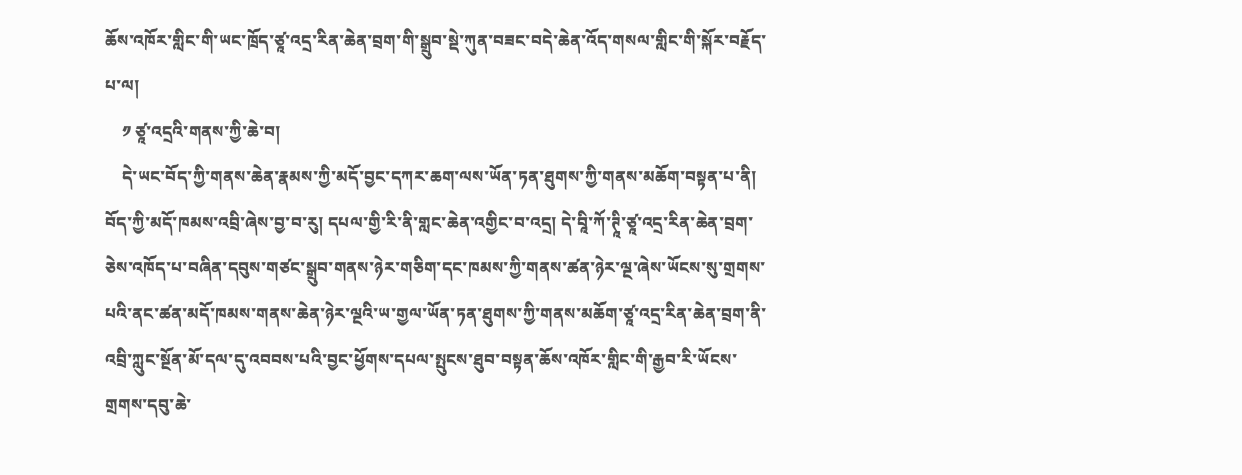ཆོས་འཁོར་གླིང་གི་ཡང་ཁྲོད་ཙཱ་འདྲ་རིན་ཆེན་བྲག་གི་སྒྲུབ་སྡེ་ཀུན་བཟང་བདེ་ཆེན་འོད་གསལ་གླིང་གི་སྐོར་བརྗོད་པ་ལ།
    ༡ ཙཱ་འདྲའི་གནས་ཀྱི་ཆེ་བ།
    དེ་ཡང་བོད་ཀྱི་གནས་ཆེན་རྣམས་ཀྱི་མདོ་བྱང་དཀར་ཆག་ལས་ཡོན་ཏན་ཐུགས་ཀྱི་གནས་མཆོག་བསྟན་པ་ནི། བོད་ཀྱི་མདོ་ཁམས་འབྲི་ཞེས་བྱ་བ་རུ། དཔལ་གྱི་རི་ནི་གླང་ཆེན་འགྱིང་བ་འདྲ། དེ་བཱི་ཀོ་ཊཱི་ཙཱ་འདྲ་རིན་ཆེན་བྲག་ཅེས་འཁོད་པ་བཞིན་དབུས་གཙང་སྒྲུབ་གནས་ཉེར་གཅིག་དང་ཁམས་ཀྱི་གནས་ཚན་ཉེར་ལྔ་ཞེས་ཡོངས་སུ་གྲགས་པའི་ནང་ཚན་མདོ་ཁམས་གནས་ཆེན་ཉེར་ལྔའི་ཡ་གྱལ་ཡོན་ཏན་ཐུགས་ཀྱི་གནས་མཆོག་ཙཱ་འདྲ་རིན་ཆེན་བྲག་ནི་འབྲི་ཀླུང་སྔོན་མོ་དལ་དུ་འབབས་པའི་བྱང་ཕྱོགས་དཔལ་སྤུངས་ཐུབ་བསྟན་ཆོས་འཁོར་གླིང་གི་རྒྱབ་རི་ཡོངས་གྲགས་དབུ་ཆེ་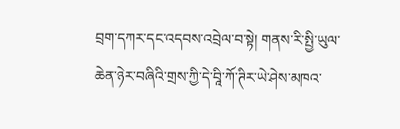བྲག་དཀར་དང་འདབས་འབྲེལ་བ་སྟེ། གནས་རི་སྤྱི་ཡུལ་ཆེན་ཉེར་བཞིའི་གྲས་ཀྱི་དེ་བཱི་ཀོ་ཊིར་ཡེ་ཤེས་མཁའ་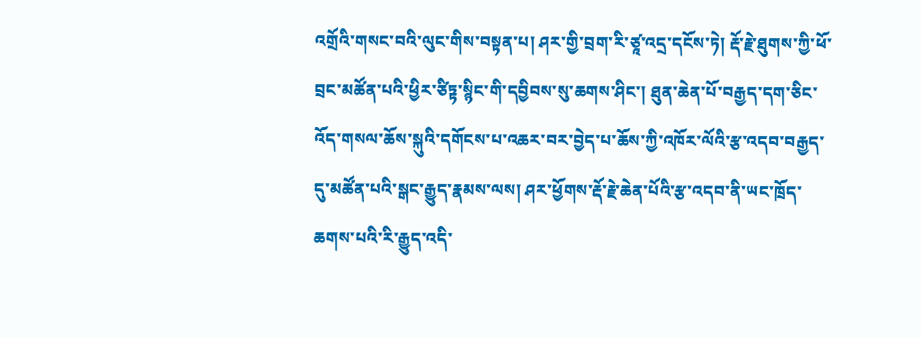འགྲོའི་གསང་བའི་ལུང་གིས་བསྟན་པ། ཤར་གྱི་བྲག་རི་ཙཱ་འདྲ་དངོས་ཏེ། རྡོ་རྗེ་ཐུགས་ཀྱི་ཕོ་བྲང་མཚོན་པའི་ཕྱིར་ཙིཏྟ་སྙིང་གི་དབྱིབས་སུ་ཆགས་ཤིང་། ཐུན་ཆེན་པོ་བརྒྱད་དག་ཅིང་འོད་གསལ་ཆོས་སྐུའི་དགོངས་པ་འཆར་བར་བྱེད་པ་ཆོས་ཀྱི་འཁོར་ལོའི་རྩ་འདབ་བརྒྱད་དུ་མཚོན་པའི་སྒང་རྒྱུད་རྣམས་ལས། ཤར་ཕྱོགས་རྡོ་རྗེ་ཆེན་པོའི་རྩ་འདབ་ནི་ཡང་ཁྲོད་ཆགས་པའི་རི་རྒྱུད་འདི་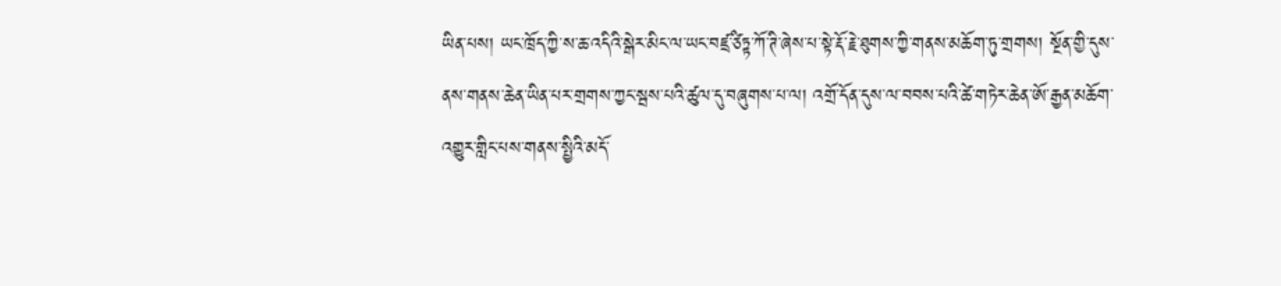ཡིན་པས། ཡང་ཁྲོད་ཀྱི་ས་ཆ་འདིའི་སྒེར་མིང་ལ་ཡང་བཛྲ་ཙིཏྟ་ཀོ་ཊི་ཞེས་པ་སྟེ་རྡོ་རྗེ་ཐུགས་ཀྱི་གནས་མཆོག་ཏུ་གྲགས། སྔོན་གྱི་དུས་ནས་གནས་ཆེན་ཡིན་པར་གྲགས་ཀྱང་སྦས་པའི་ཚུལ་དུ་བཞུགས་པ་ལ། འགྲོ་དོན་དུས་ལ་བབས་པའི་ཚེ་གཏེར་ཆེན་ཨོ་རྒྱན་མཆོག་འགྱུར་གླིང་པས་གནས་སྤྱིའི་མདོ་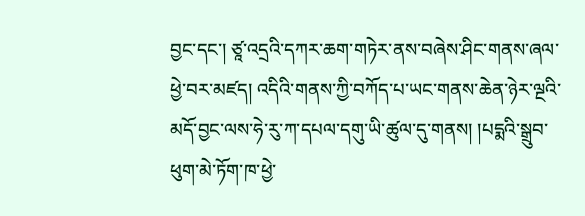བྱང་དང་། ཙཱ་འདྲའི་དཀར་ཆག་གཏེར་ནས་བཞེས་ཤིང་གནས་ཞལ་ཕྱེ་བར་མཛད། འདིའི་གནས་ཀྱི་བཀོད་པ་ཡང་གནས་ཆེན་ཉེར་ལྔའི་མདོ་བྱང་ལས་ཧེ་རུ་ཀ་དཔལ་དགུ་ཡི་ཚུལ་དུ་གནས། །པདྨའི་སྒྲུབ་ཕུག་མེ་ཏོག་ཁ་ཕྱེ་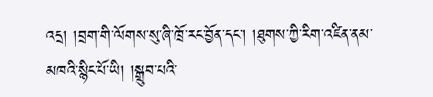འདྲ། །བྲག་གི་ལོགས་སུ་ཞི་ཁྲོ་རང་བྱོན་དང་། །ཐུགས་ཀྱི་རིག་འཛིན་ནམ་མཁའི་སྙིང་པོ་ཡི། །སྒྲུབ་པའི་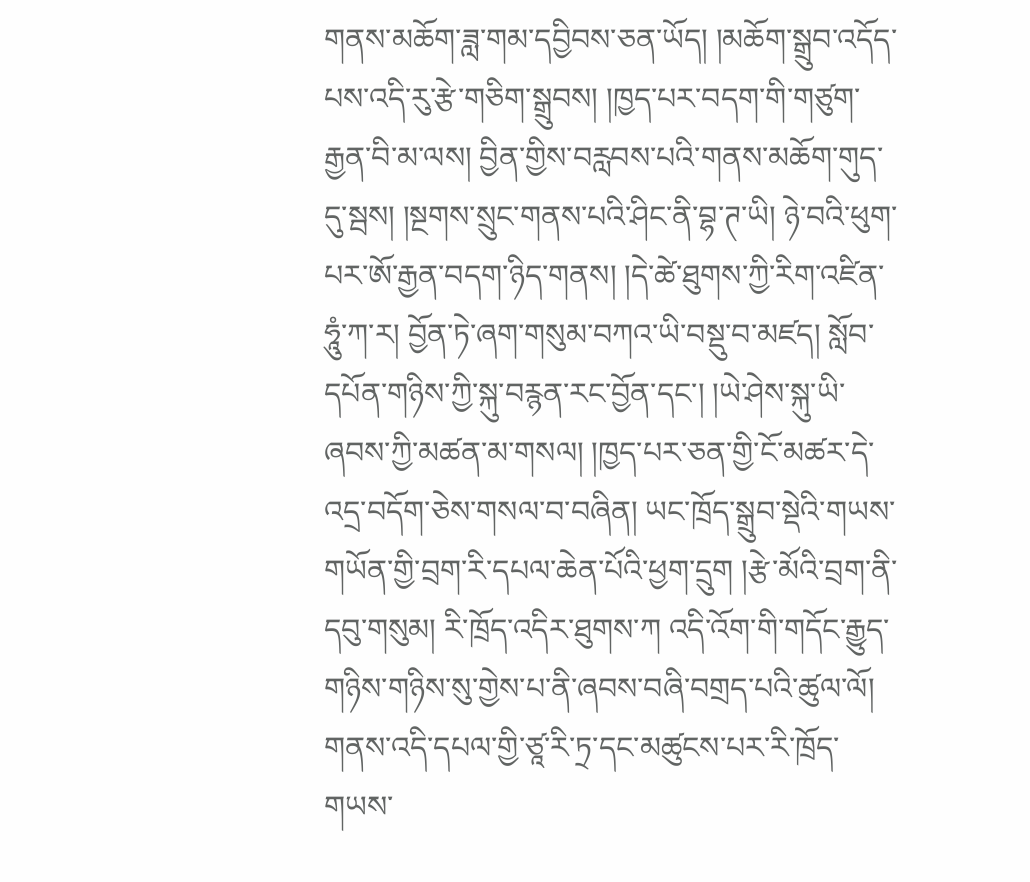གནས་མཆོག་ཟླ་གམ་དབྱིབས་ཅན་ཡོད། །མཆོག་སྒྲུབ་འདོད་པས་འདི་རུ་རྩེ་གཅིག་སྒྲུབས། །ཁྱད་པར་བདག་གི་གཙུག་རྒྱན་བི་མ་ལས། བྱིན་གྱིས་བརླབས་པའི་གནས་མཆོག་གུད་དུ་སྦས། །སྔགས་སྲུང་གནས་པའི་ཤིང་ནི་བྷ་ཊ་ཡི། ཉེ་བའི་ཕུག་པར་ཨོ་རྒྱན་བདག་ཉིད་གནས། །དེ་ཚེ་ཐུགས་ཀྱི་རིག་འཛིན་ཧཱུཾ་ཀ་ར། བྱོན་ཏེ་ཞག་གསུམ་བཀའ་ཡི་བསྡུ་བ་མཛད། སློབ་དཔོན་གཉིས་ཀྱི་སྐུ་བརྙན་རང་བྱོན་དང་། །ཡེ་ཤེས་སྐུ་ཡི་ཞབས་ཀྱི་མཚན་མ་གསལ། །ཁྱད་པར་ཅན་གྱི་ངོ་མཚར་དེ་འདྲ་བདོག་ཅེས་གསལ་བ་བཞིན། ཡང་ཁྲོད་སྒྲུབ་སྡེའི་གཡས་གཡོན་གྱི་བྲག་རི་དཔལ་ཆེན་པོའི་ཕྱག་དྲུག །རྩེ་མོའི་བྲག་ནི་དབུ་གསུམ། རི་ཁྲོད་འདིར་ཐུགས་ཀ འདི་འོག་གི་གདོང་རྒྱུད་གཉིས་གཉིས་སུ་གྱེས་པ་ནི་ཞབས་བཞི་བགྲད་པའི་ཚུལ་ལོ། གནས་འདི་དཔལ་གྱི་ཙཱ་རི་ཏྲ་དང་མཚུངས་པར་རི་ཁྲོད་གཡས་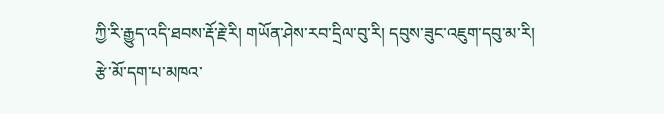ཀྱི་རི་རྒྱུད་འདི་ཐབས་རྡོ་རྗེ་རི། གཡོན་ཤེས་རབ་དྲིལ་བུ་རི། དབུས་ཟུང་འཇུག་དབུ་མ་རི། རྩེ་མོ་དག་པ་མཁའ་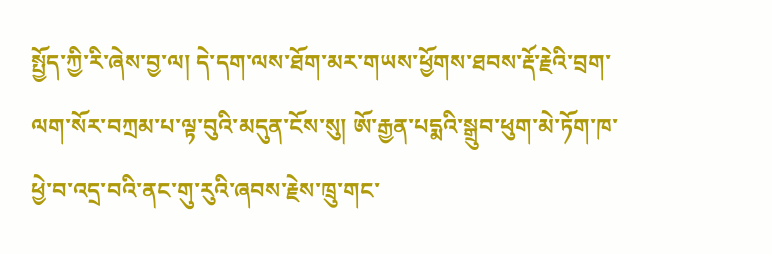སྤྱོད་ཀྱི་རི་ཞེས་བྱ་ལ། དེ་དག་ལས་ཐོག་མར་གཡས་ཕྱོགས་ཐབས་རྡོ་རྗེའི་བྲག་ལག་སོར་བཀྲམ་པ་ལྟ་བུའི་མདུན་ངོས་སུ། ཨོ་རྒྱན་པདྨའི་སྒྲུབ་ཕུག་མེ་ཏོག་ཁ་ཕྱེ་བ་འདྲ་བའི་ནང་གུ་རུའི་ཞབས་རྗེས་ཁྲུ་གང་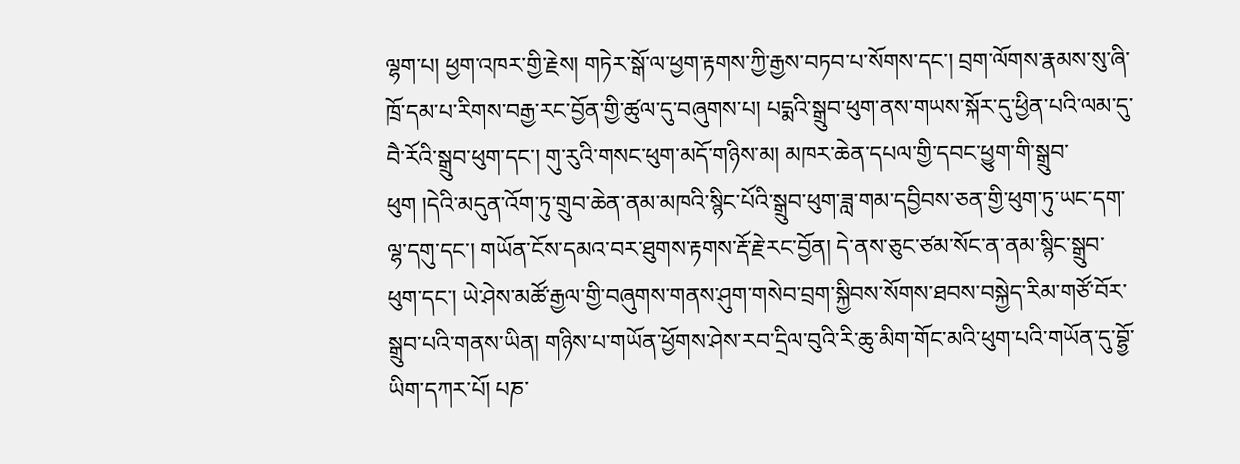ལྷག་པ། ཕྱག་འཁར་གྱི་རྗེས། གཏེར་སྒོ་ལ་ཕྱག་རྟགས་ཀྱི་རྒྱས་བཏབ་པ་སོགས་དང་། བྲག་ལོགས་རྣམས་སུ་ཞི་ཁྲོ་དམ་པ་རིགས་བརྒྱ་རང་བྱོན་གྱི་ཚུལ་དུ་བཞུགས་པ། པདྨའི་སྒྲུབ་ཕུག་ནས་གཡས་སྐོར་དུ་ཕྱིན་པའི་ལམ་དུ་བཻ་རོའི་སྒྲུབ་ཕུག་དང་། གུ་རུའི་གསང་ཕུག་མདོ་གཉིས་མ། མཁར་ཆེན་དཔལ་གྱི་དབང་ཕྱུག་གི་སྒྲུབ་ཕུག །དེའི་མདུན་འོག་ཏུ་གྲུབ་ཆེན་ནམ་མཁའི་སྙིང་པོའི་སྒྲུབ་ཕུག་ཟླ་གམ་དབྱིབས་ཅན་གྱི་ཕུག་ཏུ་ཡང་དག་ལྷ་དགུ་དང་། གཡོན་ངོས་དམའ་བར་ཐུགས་རྟགས་རྡོ་རྗེ་རང་བྱོན། དེ་ནས་ཅུང་ཙམ་སོང་ན་ནམ་སྙིང་སྒྲུབ་ཕུག་དང་། ཡེ་ཤེས་མཚོ་རྒྱལ་གྱི་བཞུགས་གནས་ཤུག་གསེབ་བྲག་སྐྱིབས་སོགས་ཐབས་བསྐྱེད་རིམ་གཙོ་བོར་སྒྲུབ་པའི་གནས་ཡིན། གཉིས་པ་གཡོན་ཕྱོགས་ཤེས་རབ་དྲིལ་བུའི་རི་ཆུ་མིག་གོང་མའི་ཕུག་པའི་གཡོན་དུ་བྷྱོ་ཡིག་དཀར་པོ། པཎ་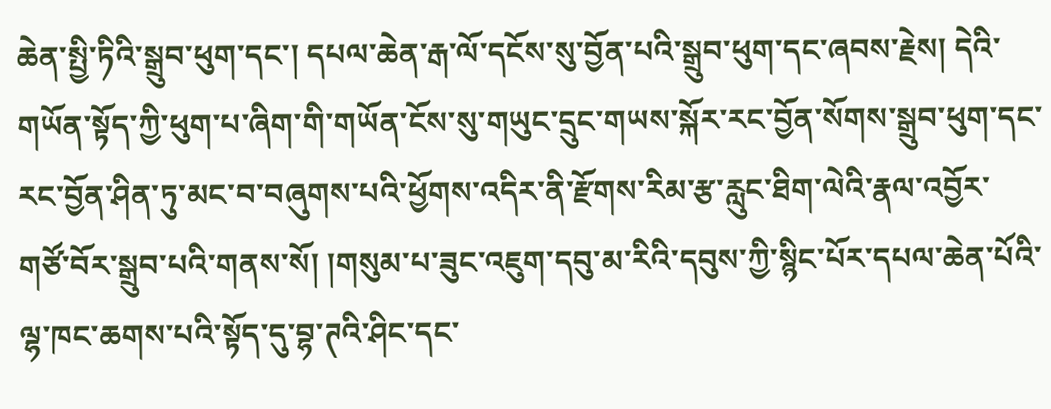ཆེན་སྤྱི་ཏིའི་སྒྲུབ་ཕུག་དང་། དཔལ་ཆེན་རྒ་ལོ་དངོས་སུ་བྱོན་པའི་སྒྲུབ་ཕུག་དང་ཞབས་རྗེས། དེའི་གཡོན་སྟོད་ཀྱི་ཕུག་པ་ཞིག་གི་གཡོན་ངོས་སུ་གཡུང་དྲུང་གཡས་སྐོར་རང་བྱོན་སོགས་སྒྲུབ་ཕུག་དང་རང་བྱོན་ཤིན་ཏུ་མང་བ་བཞུགས་པའི་ཕྱོགས་འདིར་ནི་རྫོགས་རིམ་རྩ་རླུང་ཐིག་ལེའི་རྣལ་འབྱོར་གཙོ་བོར་སྒྲུབ་པའི་གནས་སོ། །གསུམ་པ་ཟུང་འཇུག་དབུ་མ་རིའི་དབུས་ཀྱི་སྙིང་པོར་དཔལ་ཆེན་པོའི་ལྷ་ཁང་ཆགས་པའི་སྟོད་དུ་བྷ་ཊའི་ཤིང་དང་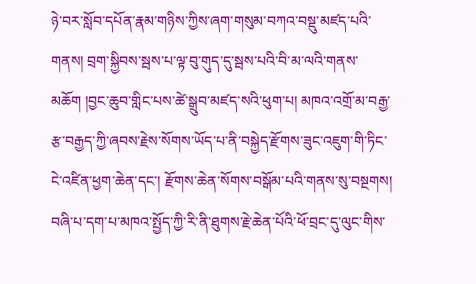ཉེ་བར་སློབ་དཔོན་རྣམ་གཉིས་ཀྱིས་ཞག་གསུམ་བཀའ་བསྡུ་མཛད་པའི་གནས། བྲག་སྐྱིབས་སྦས་པ་ལྟ་བུ་གུད་དུ་སྦས་པའི་བི་མ་ལའི་གནས་མཆོག །བྱང་ཆུབ་གླིང་པས་ཚེ་སྒྲུབ་མཛད་སའི་ཕུག་པ། མཁའ་འགྲོ་མ་བརྒྱ་རྩ་བརྒྱད་ཀྱི་ཞབས་རྗེས་སོགས་ཡོད་པ་ནི་བསྐྱེད་རྫོགས་ཟུང་འཇུག་གི་ཏིང་ངེ་འཛིན་ཕྱག་ཆེན་དང་། རྫོགས་ཆེན་སོགས་བསྒོམ་པའི་གནས་སུ་བསྔགས། བཞི་པ་དག་པ་མཁའ་སྤྱོད་ཀྱི་རི་ནི་ཐུགས་རྗེ་ཆེན་པོའི་ཕོ་བྲང་དུ་ལུང་གིས་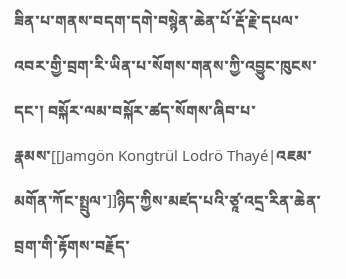ཟིན་པ་གནས་བདག་དགེ་བསྙེན་ཆེན་པོ་རྡོ་རྗེ་དཔལ་འབར་གྱི་བྲག་རི་ཡིན་པ་སོགས་གནས་ཀྱི་འབྱུང་ཁུངས་དང་། བསྐོར་ལམ་བསྐོར་ཚད་སོགས་ཞིབ་པ་རྣམས་[[Jamgön Kongtrül Lodrö Thayé|འཇམ་མགོན་ཀོང་སྤྲུལ་]]ཉིད་ཀྱིས་མཛད་པའི་ཙཱ་འདྲ་རིན་ཆེན་བྲག་གི་རྟོགས་བརྗོད་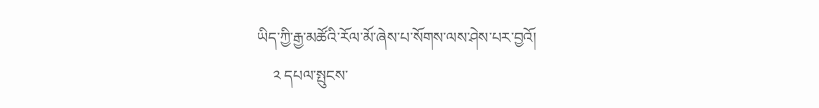ཡིད་ཀྱི་རྒྱ་མཚོའི་རོལ་མོ་ཞེས་པ་སོགས་ལས་ཤེས་པར་བྱའོ།
    ༢ དཔལ་སྤུངས་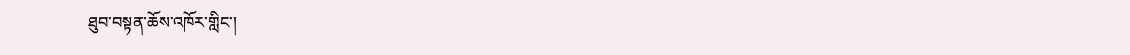ཐུབ་བསྟན་ཆོས་འཁོར་གླིང་།